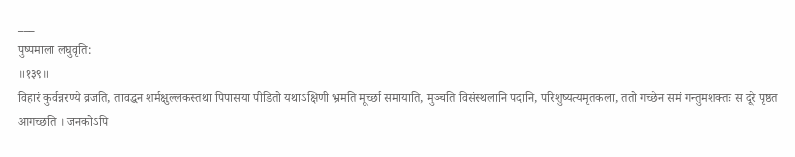___
पुष्पमाला लघुवृति:
॥१३९॥
विहारं कुर्वन्नरण्ये व्रजति, तावद्धन शर्मक्षुल्लकस्तथा पिपासया पीडितो यथाऽक्षिणी भ्रमति मूर्च्छा समायाति, मुञ्चति विसंस्थलानि पदानि, परिशुष्यत्यमृतकला, ततो गच्छेन समं गन्तुमशक्तः स दूरे पृष्ठत आगच्छति । जनकोऽपि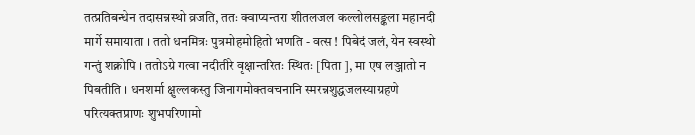तत्प्रतिबन्धेन तदासन्नस्थो व्रजति, ततः क्वाप्यन्तरा शीतलजल कल्लोलसङ्कला महानदी मार्गे समायाता । ततो धनमित्रः पुत्रमोहमोहितो भणति - वत्स ! पिबेदं जलं, येन स्वस्थो गन्तुं शक्नोपि । ततोऽग्रे गत्वा नदीतीरे वृक्षान्तरितः स्थितः [पिता ], मा एष लञ्जातो न पिबतीति । धनशर्मा क्षुल्लकस्तु जिनागमोक्तवचनानि स्मरन्नशुद्धजलस्याग्रहणे परित्यक्तप्राणः शुभपरिणामो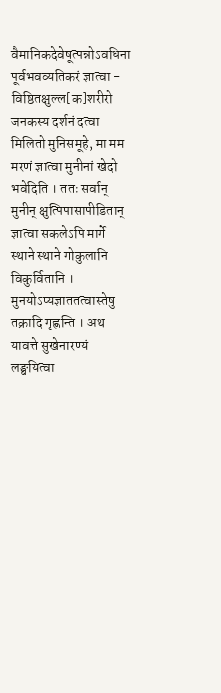वैमानिकदेवेषूत्पन्नोऽवधिना पूर्वभवव्यतिकरं ज्ञात्वा - विष्ठितक्षुल्ल[क]शरीरो जनकस्य दर्शनं दत्वा मिलितो मुनिसमूहे, मा मम मरणं ज्ञात्वा मुनीनां खेदो भवेदिति । ततः सर्वान् मुनीन् क्षुत्पिपासापीडितान् ज्ञात्वा सकलेऽपि मार्गे स्थाने स्थाने गोकुलानि विकुर्वितानि । मुनयोऽप्यज्ञाततत्वास्तेषु तक्रादि गृह्णन्ति । अथ यावत्ते सुखेनारण्यं लङ्घयित्वा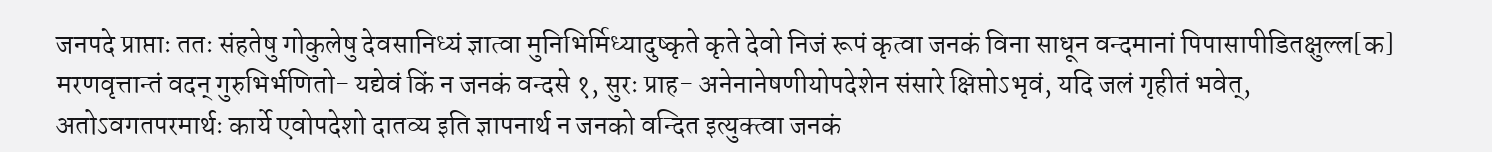जनपदे प्राप्ताः ततः संहतेषु गोकुलेषु देवसानिध्यं ज्ञात्वा मुनिभिर्मिध्यादुष्कृते कृते देवो निजं रूपं कृत्वा जनकं विना साधून वन्दमानां पिपासापीडितक्षुल्ल[क] मरणवृत्तान्तं वदन् गुरुभिर्भणितो- यद्येवं किं न जनकं वन्दसे १, सुरः प्राह- अनेनानेषणीयोपदेशेन संसारे क्षिप्तोऽभृवं, यदि जलं गृहीतं भवेत्, अतोऽवगतपरमार्थः कार्ये एवोपदेशो दातव्य इति ज्ञापनार्थ न जनको वन्दित इत्युक्त्वा जनकं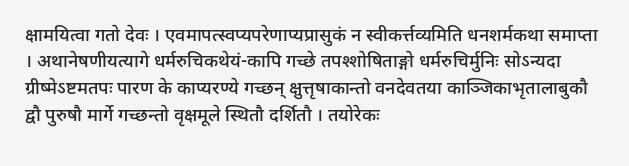क्षामयित्वा गतो देवः । एवमापत्स्वप्यपरेणाप्यप्रासुकं न स्वीकर्त्तव्यमिति धनशर्मकथा समाप्ता । अथानेषणीयत्यागे धर्मरुचिकथेयं-कापि गच्छे तपश्शोषिताङ्गो धर्मरुचिर्मुनिः सोऽन्यदा ग्रीष्मेऽष्टमतपः पारण के काप्यरण्ये गच्छन् क्षुत्तृषाकान्तो वनदेवतया काञ्जिकाभृतालाबुकौ द्वौ पुरुषौ मार्गे गच्छन्तो वृक्षमूले स्थितौ दर्शितौ । तयोरेकः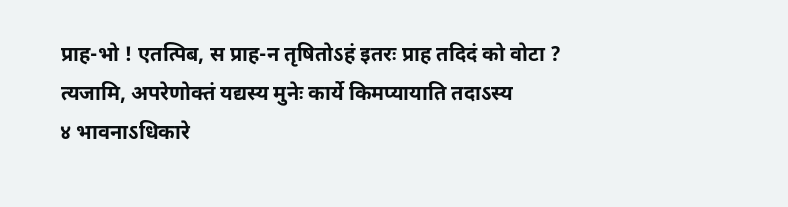प्राह-भो ! एतत्पिब, स प्राह-न तृषितोऽहं इतरः प्राह तदिदं को वोटा ? त्यजामि, अपरेणोक्तं यद्यस्य मुनेः कार्ये किमप्यायाति तदाऽस्य
४ भावनाऽधिकारे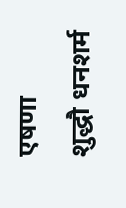एषणा
शुद्धौ धनशर्म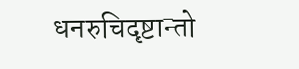धनरुचिदृष्टान्तो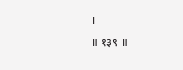।
॥ १३९ ॥